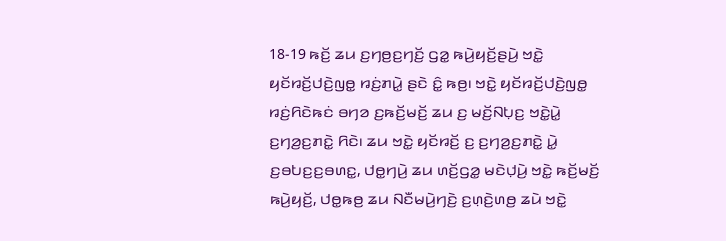18-19 ꤒꤢꤩ꤬ ꤘꤣ ꤢ꤬ꤚꤥ꤬ꤢ꤬ꤚꤢꤩ꤬ ꤞꤤ꤭ ꤒꤣꤧ꤬ꤟꤢꤩ꤬ꤔꤣꤧ꤬ ꤠꤢꤧ꤭ ꤟꤢꤩꤙꤢꤩ꤬ꤓꤢꤧ꤬ꤜꤥ꤭ ꤙꤢꤦ꤬ꤊꤣꤧ꤭ ꤔꤢꤧ ꤢꤨ꤭ ꤒꤥ꤬꤯ ꤠꤢꤧ꤭ ꤟꤢꤩꤙꤢꤩ꤬ꤓꤢꤧ꤬ꤜꤥ꤭ ꤙꤢꤦ꤬ꤖꤢꤧꤒꤢꤦ ꤋꤚꤤ ꤢ꤬ꤒꤢꤩ꤬ꤗꤢꤩ꤬ ꤘꤣ ꤢ꤬ ꤗꤢꤩ꤬ꤡꤝ꤫ꤢ꤬ ꤠꤢꤧ꤭ꤣꤧ꤭ ꤢ꤬ꤚꤤ꤬ꤢ꤬ꤊꤢꤧ꤭ ꤖꤢꤧ꤯ ꤘꤣ ꤠꤢꤧ꤭ ꤟꤢꤩꤙꤢꤩ꤬ ꤢ꤬ ꤢ꤬ꤚꤤ꤬ꤢ꤬ꤊꤢꤧ꤭ ꤣꤧ꤭ ꤢ꤬ꤋꤝꤢ꤬ꤢ꤬ꤋꤛꤢ꤭, ꤓꤥ꤭ꤚꤣꤧ꤬ ꤘꤣ ꤛꤢꤩ꤬ꤞꤤ꤭ ꤗꤢꤧꤓ꤫ꤣꤧ꤬ ꤠꤢꤧ꤭ ꤒꤢꤩ꤬ꤗꤢꤩ꤬ ꤒꤣꤧ꤬ꤟꤢꤩ꤬, ꤓꤥ꤭ꤒꤥ꤬ ꤘꤣ ꤡꤢꤪꤗꤣꤧ꤬ꤚꤢꤧ꤬ ꤢ꤬ꤛ꤫ꤢꤧ꤬ꤛꤥ꤬ ꤘꤣꤧ ꤠꤢꤧ꤭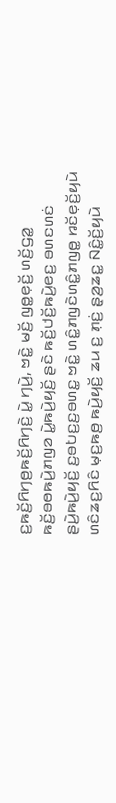ꤢ꤬ꤒꤢꤩ꤬ꤖꤚꤥ꤬ꤒꤢꤩ꤬ꤖꤚꤢꤧ꤬ ꤣꤧ꤭ ꤚꤣꤧ꤬, ꤠꤢꤧ꤭ ꤗꤢꤩ꤬ ꤜꤥ꤭ꤕ꤫ꤢꤩ꤬ ꤛꤢꤩ꤬ꤞꤤ꤭ ꤒꤢꤩ꤬ꤋꤥꤒꤣꤧ꤬ꤊꤜꤤ ꤣꤧ꤭ꤒꤣꤧ꤬ꤟꤢꤩ꤬ ꤔꤢꤧ ꤒꤢꤩ꤬ꤓꤢꤩ꤬ꤒꤣꤧ꤬ꤕꤢ꤬ ꤋꤛꤢꤛꤢꤦ ꤔꤣꤧ꤬ꤒꤣꤧ꤬ꤟꤢꤩ꤬ ꤢ꤬ꤋꤝꤢ꤬ꤢ꤬ꤋꤛꤢ꤭ ꤠꤢꤧ꤭ ꤛꤢꤨ꤭ꤊꤜꤢꤧꤛꤢꤨ꤭ꤊꤜꤥ꤭ ꤙꤢꤩꤕ꤫ꤢꤩ꤬ꤟꤣꤧ ꤛꤢꤨꤘꤢ꤬ꤖꤢꤨ ꤗ꤫ꤢ꤬ꤒꤥ꤬ ꤒꤣꤧ꤬ꤟꤢꤩ꤬ ꤘꤣ ꤢ꤬ ꤊ꤫ꤢꤦ꤬ ꤔ꤫ꤤ꤬ꤘꤢ꤭ ꤡꤢꤨ꤭ꤢꤩ꤬ꤟꤣꤧ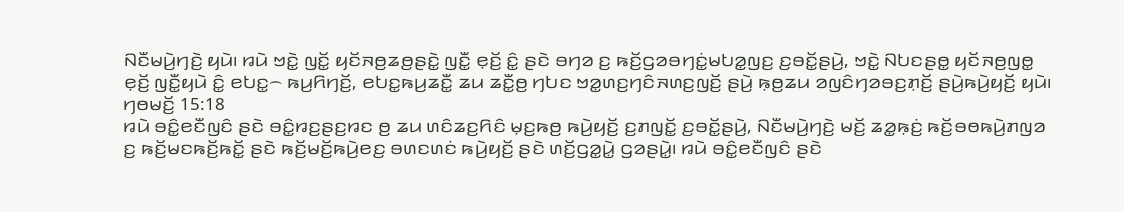ꤡꤢꤪꤗꤣꤧ꤬ꤚꤢꤧ꤬ ꤟꤣꤧ꤯ ꤙꤣꤧ ꤠꤢꤧ꤭ ꤜꤢꤩ꤭ ꤟꤢꤩꤏꤥ꤬ꤘꤥ꤬ꤔꤢꤧ꤭ ꤜꤢꤪ꤭ ꤕ꤫ꤢꤩ꤬ ꤢꤨ꤭ ꤔꤢꤧ ꤋꤚꤤ ꤢ꤬ ꤒꤢꤩ꤬ꤞꤤꤋꤚꤢꤦ꤭ꤗꤝꤤ꤭ꤜꤢ꤬ ꤢ꤬ꤋꤢꤩ꤭ꤔꤣꤧ꤬, ꤠꤢꤧ꤭ ꤡꤝꤢꤔꤥ꤭ ꤟꤢꤩꤏꤥ꤬ꤜꤥ꤭ ꤕ꤫ꤢꤩ꤬ ꤜꤢꤪ꤭ꤟꤣꤧ ꤢꤨ꤭ ꤕꤝꤢ꤭꤮ ꤒꤣ꤬ꤖꤚꤢꤩ꤬, ꤕꤝꤢ꤭ꤒꤣ꤬ꤘꤢꤪ꤭ ꤘꤣ ꤘꤢꤪ꤭ꤥ꤬ ꤚꤝꤢ ꤠꤤ꤭ꤛꤢ꤬ꤚꤢꤨꤏꤛꤢ꤬ꤜꤢꤩ꤬ ꤔꤣꤧ꤬ ꤒ꤫ꤥ꤬ꤘꤣ ꤤꤜꤢꤨꤚꤤꤋꤢ꤬ꤊ꤫ꤢꤩ꤬ ꤔꤣꤧ꤬ꤒꤣꤧ꤬ꤟꤢꤩ꤬ ꤟꤣꤧ꤯
ꤚꤥꤗꤢꤩ꤬ 15:18
ꤙꤣꤧ ꤋꤢꤨ꤭ꤕꤢꤪꤜꤢꤨ ꤔꤢꤧ ꤋꤢꤨ꤭ꤙꤢ꤬ꤔꤢ꤬ꤙꤢ ꤥ꤬ ꤘꤣ ꤛꤢꤨꤘꤢ꤬ꤖꤢꤨ ꤗ꤫ꤢ꤬ꤒꤥ꤬ ꤒꤣꤧ꤬ꤟꤢꤩ꤬ ꤢ꤬ꤊꤜꤢꤩ꤭ ꤢ꤬ꤋꤢꤩ꤭ꤔꤣꤧ꤬, ꤡꤢꤪꤗꤣꤧ꤬ꤚꤢꤧ꤬ ꤗꤢꤩ꤬ ꤘꤤ꤭ꤒ꤫ꤢꤦ꤬ ꤒꤢꤩ꤬ꤋꤥꤒꤣꤧ꤬ꤊꤜꤤ ꤢ꤬ ꤒꤢꤩ꤬ꤗꤢꤒꤢꤩ꤬ꤒꤢꤩ꤭ ꤔꤢꤧ ꤒꤢꤩ꤬ꤗꤢꤩ꤬ꤒꤣꤧ꤬ꤕꤢ꤬ ꤋꤛꤢꤛꤢꤦ ꤒꤣꤧ꤬ꤟꤢꤩ꤬ ꤔꤢꤧ ꤛꤢꤩ꤬ꤞꤤ꤭ꤣꤧ꤭ ꤞꤤꤔꤣꤧ꤭꤯ ꤙꤣꤧ ꤋꤢꤨ꤭ꤕꤢꤪꤜꤢꤨ ꤔꤢꤧ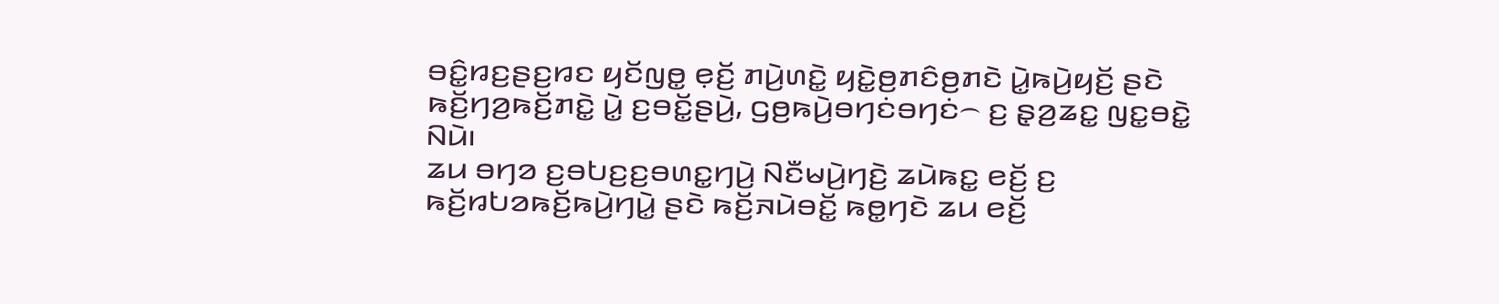ꤋꤢꤨ꤭ꤙꤢ꤬ꤔꤢ꤬ꤙꤢ ꤟꤢꤩꤜꤥ꤭ ꤕ꤫ꤢꤩ꤬ ꤊꤣꤧ꤬ꤛꤢꤧ꤭ ꤟꤢꤧ꤭ꤥ꤬ꤊꤢꤨꤥ꤬ꤊꤢꤧ ꤣꤧ꤭ꤒꤣꤧ꤬ꤟꤢꤩ꤬ ꤔꤢꤧ ꤒꤢꤩ꤬ꤚꤤ꤬ꤒꤢꤩ꤬ꤊꤢꤧ꤭ ꤣꤧ꤭ ꤢ꤬ꤋꤢꤩ꤭ꤔꤣꤧ꤬, ꤞꤥ꤬ꤒꤣꤧ꤬ꤋꤚꤢꤦꤋꤚꤢꤦ꤮ ꤢ꤬ ꤔ꤫ꤤ꤬ꤘꤢ꤭ ꤜꤢ꤭ꤋꤢꤧ꤭ ꤡꤣꤧ꤯
ꤘꤣ ꤋꤚꤤ ꤢ꤬ꤋꤝꤢ꤬ꤢ꤬ꤋꤛꤢ꤭ꤚꤣꤧ꤬ ꤡꤢꤪꤗꤣꤧ꤬ꤚꤢꤧ꤬ ꤘꤣꤧꤒꤢ꤭ ꤕꤢꤩ꤬ ꤢ꤬ ꤒꤢꤩ꤬ꤙꤝꤤꤒꤢꤩ꤬ꤒꤣꤧ꤬ꤚꤣꤧ꤭ ꤔꤢꤧ ꤒꤢꤩ꤬ꤏꤣꤧꤋꤢꤩ꤭ ꤒꤥ꤭ꤚꤢꤧ ꤘꤣ ꤕꤢꤩ꤬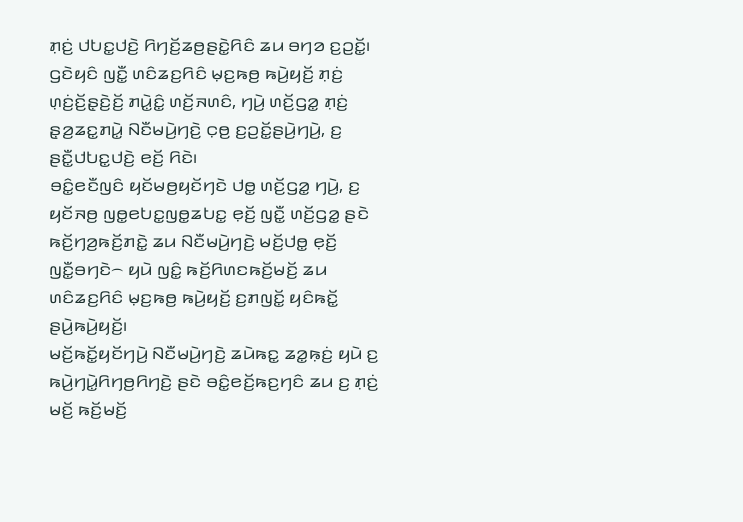ꤊ꤫ꤢꤦ꤬ ꤓꤝꤢ꤭ꤓꤢꤧ꤬ ꤖꤚꤢꤩ꤬ꤘꤥ꤬ꤔꤢꤧ꤭ꤖꤢꤨ ꤘꤣ ꤋꤚꤤ ꤢ꤬ꤑꤢꤩ꤭꤯ ꤞꤢꤧꤟꤢꤨ ꤜꤢꤪ꤭ ꤛꤢꤨꤘꤢ꤬ꤖꤢꤨ ꤗ꤫ꤢ꤬ꤒꤥ꤬ ꤒꤣꤧ꤬ꤟꤢꤩ꤬ ꤊ꤫ꤢꤦ꤬ ꤛ꤫ꤢꤦ꤬ꤢꤩ꤬ꤔ꤫ꤢꤧ꤬ꤢꤩ꤬ ꤊꤣꤧ꤭ꤢꤨ꤭ ꤛꤢꤩ꤬ꤏꤛꤢꤨ, ꤚꤣꤧ꤬ ꤛꤢꤩ꤬ꤞꤤ꤭ ꤊ꤫ꤢꤦ꤬ ꤔ꤫ꤤ꤬ꤘꤢ꤭ꤊꤣꤧ꤭ ꤡꤢꤪꤗꤣꤧ꤬ꤚꤢꤧ꤬ ꤍ꤫ꤥ꤬ ꤢ꤬ꤑꤢꤩ꤭ꤔꤣꤧ꤬ꤚꤣꤧ꤬, ꤢ꤬ ꤔꤢꤪ꤭ꤓꤝꤢ꤭ꤓꤢꤧ꤬ ꤕꤢꤩ꤬ ꤖꤢꤧ꤯
ꤋꤢꤨ꤭ꤕꤢꤪꤜꤢꤨ ꤟꤢꤩꤗꤥ꤬ꤟꤢꤩꤚꤢꤧ ꤓꤥ꤭ ꤛꤢꤩ꤬ꤞꤤ꤭ ꤚꤣꤧ꤬, ꤢ꤬ ꤟꤢꤩꤏꤥ꤬ ꤜꤥ꤭ꤕꤝꤢ꤭ꤜꤥ꤭ꤘꤝꤢ꤭ ꤕ꤫ꤢꤩ꤬ ꤜꤢꤪ꤭ ꤛꤢꤩ꤬ꤞꤤ꤭ ꤔꤢꤧ ꤒꤢꤩ꤬ꤚꤤ꤬ꤒꤢꤩ꤬ꤊꤢꤧ꤭ ꤘꤣ ꤡꤢꤪꤗꤣꤧ꤬ꤚꤢꤧ꤬ ꤗꤢꤩ꤬ꤓꤥ꤭ ꤕ꤫ꤢꤩ꤬ ꤜꤢꤪ꤭ꤋꤚꤢꤧ꤮ ꤟꤣꤧ ꤜꤢꤨ꤭ ꤒꤢꤩ꤬ꤖꤛꤢꤒꤢꤩ꤬ꤗꤢꤩ꤬ ꤘꤣ ꤛꤢꤨꤘꤢ꤬ꤖꤢꤨ ꤗ꤫ꤢ꤬ꤒꤥ꤬ ꤒꤣꤧ꤬ꤟꤢꤩ꤬ ꤢ꤬ꤊꤜꤢꤩ꤭ ꤟꤢꤨꤒꤢꤩ꤭ ꤔꤣꤧ꤬ꤒꤣꤧ꤬ꤟꤢꤩ꤬꤯
ꤗꤢꤩ꤬ꤒꤢꤩ꤭ꤟꤢꤩꤚꤣꤧ꤬ ꤡꤢꤪꤗꤣꤧ꤬ꤚꤢꤧ꤬ ꤘꤣꤧꤒꤢ꤭ ꤘꤤ꤭ꤒ꤫ꤢꤦ꤬ ꤟꤣꤧ ꤢ꤬ ꤒꤣꤧ꤬ꤚꤣꤧ꤭ꤖꤚꤥ꤬ꤖꤚꤢꤧ꤬ ꤔꤢꤧ ꤋꤢꤨ꤭ꤕꤢꤩ꤬ꤒꤢ꤬ꤚꤢꤨ ꤘꤣ ꤢ꤬ ꤊ꤫ꤢꤦ꤬ ꤗꤢꤩ꤬ ꤒꤢꤩ꤬ꤗꤢꤩ꤬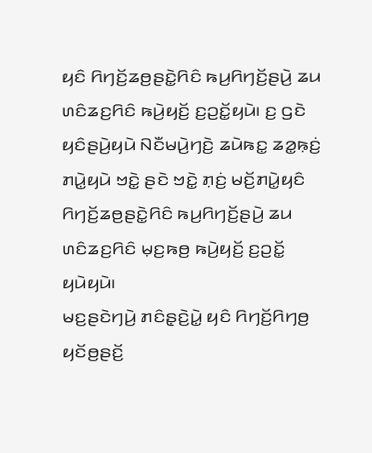ꤟꤢꤨ ꤖꤚꤢꤩ꤬ꤘꤥ꤬ꤔꤢꤧ꤭ꤖꤢꤨ ꤒꤣ꤬ꤖꤚꤢꤩ꤬ꤔꤣꤧ꤬ ꤘꤣ ꤛꤢꤨꤘꤢ꤬ꤖꤢꤨ ꤒꤣꤧ꤬ꤟꤢꤩ꤬ ꤢ꤬ꤑꤢꤩ꤭ꤟꤣꤧ꤯ ꤢ꤬ ꤞꤢꤧ ꤟꤢꤨꤔꤣꤧ꤬ꤟꤣꤧ ꤡꤢꤪꤗꤣꤧ꤬ꤚꤢꤧ꤬ ꤘꤣꤧꤒꤢ꤭ ꤘꤤ꤭ꤒ꤫ꤢꤦ꤬ ꤊꤣꤧ꤭ꤟꤣꤧ ꤠꤢꤧ꤭ ꤔꤢꤧ ꤠꤢꤧ꤭ ꤊ꤫ꤢꤦ꤬ ꤗꤢꤩ꤬ꤊꤣꤧ꤭ꤟꤢꤨ ꤖꤚꤢꤩ꤬ꤘꤥ꤬ꤔꤢꤧ꤭ꤖꤢꤨ ꤒꤣ꤬ꤖꤚꤢꤩ꤬ꤔꤣꤧ꤬ ꤘꤣ ꤛꤢꤨꤘꤢ꤬ꤖꤢꤨ ꤗ꤫ꤢ꤬ꤒꤥ꤬ ꤒꤣꤧ꤬ꤟꤢꤩ꤬ ꤢ꤬ꤑꤢꤩ꤭ ꤟꤣꤧꤟꤣꤧ꤯
ꤗꤢ꤬ꤔꤢꤧꤚꤣꤧ꤬ ꤊꤢꤨꤔ꤫ꤢꤧ꤬ꤣꤧ꤭ ꤟꤢꤨ ꤖꤚꤢꤩ꤬ꤖꤚꤥ꤬ ꤟꤢꤩꤥ꤬ꤔꤢꤩ꤬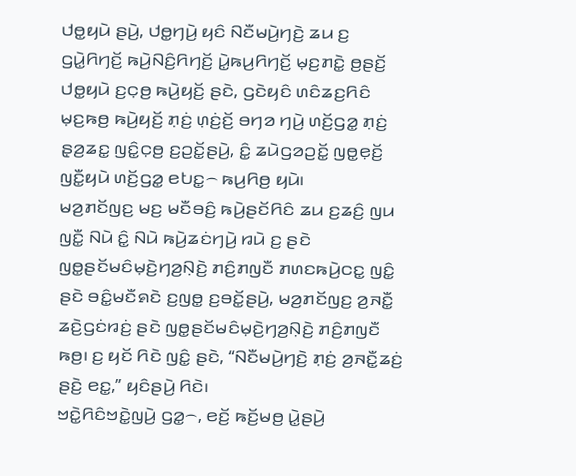ꤓꤥ꤭ꤟꤣꤧ ꤔꤣꤧ꤬, ꤓꤥ꤭ꤚꤣꤧ꤬ ꤟꤢꤨ ꤡꤢꤪꤗꤣꤧ꤬ꤚꤢꤧ꤬ ꤘꤣ ꤢ꤬ ꤞꤣꤧ꤭ꤖꤚꤢꤩ꤬ ꤒꤣꤧ꤬ꤡꤢꤨ꤬ꤖꤚꤢꤩ꤬ ꤣꤧ꤭ꤒꤣ꤬ꤖꤚꤢꤩ꤬ ꤗ꤫ꤢ꤬ꤊꤢꤧ꤭ ꤥ꤬ꤔꤢꤩ꤬ ꤓꤥ꤭ꤟꤣꤧ ꤢ꤬ꤍ꤫ꤥ꤬ ꤒꤣꤧ꤬ꤟꤢꤩ꤬ ꤔꤢꤧ, ꤞꤢꤧꤟꤢꤨ ꤛꤢꤨꤘꤢ꤬ꤖꤢꤨ ꤗ꤫ꤢ꤬ꤒꤥ꤬ ꤒꤣꤧ꤬ꤟꤢꤩ꤬ ꤊ꤫ꤢꤦ꤬ ꤛ꤫ꤢꤦ꤬ꤢꤩ꤬ ꤋꤚꤤ ꤚꤣꤧ꤬ ꤛꤢꤩ꤬ꤞꤤ꤭ ꤊ꤫ꤢꤦ꤬ ꤔ꤫ꤤ꤬ꤘꤢ꤭ ꤜꤢꤨ꤭ꤍ꤫ꤥ꤬ ꤢ꤬ꤑꤢꤩ꤭ꤔꤣꤧ꤬, ꤢꤨ꤭ ꤘꤣꤧꤞꤤꤑꤢꤩ꤭ ꤜꤥ꤭ꤕ꤫ꤢꤩ꤬ ꤜꤢꤪ꤭ꤟꤣꤧ ꤛꤢꤩ꤬ꤞꤤ꤭ ꤕꤝꤢ꤭꤮ ꤒꤣ꤬ꤖꤥ꤬ ꤟꤣꤧ꤯
ꤗꤤ꤬ꤊꤢꤩꤜꤢ꤬ ꤗꤢ꤬ ꤗꤢꤪꤋꤢꤨ꤬ ꤒꤣꤧ꤬ꤔꤢꤩꤖꤢꤨ ꤘꤣ ꤢ꤬ꤘꤢꤨ꤬ ꤜꤣ ꤜꤢꤪ꤭ ꤡꤣꤧ ꤢꤨ꤭ ꤡꤣꤧ ꤒꤣꤧ꤬ꤘꤢꤦꤚꤣꤧ꤬ ꤙꤣꤧ ꤢ꤬ ꤔꤢꤧ ꤜꤥ꤭ꤔꤢꤩꤗꤢꤨꤗ꤫ꤢꤧ꤬ꤚꤤ꤬ꤡ꤫ꤢꤧ꤬ ꤊꤢꤨ꤬ꤊꤜꤢꤪ ꤊꤛꤢꤒꤣꤧ꤬ꤍꤢ꤭ ꤜꤢꤨ꤭ ꤔꤢꤧ ꤋꤢꤨ꤭ꤗꤢꤪꤎꤢꤧ ꤢ꤬ꤜꤥ꤭ ꤢ꤬ꤋꤢꤩ꤭ꤔꤣꤧ꤬, ꤗꤤ꤬ꤊꤢꤩꤜꤢ꤬ ꤤ꤬ꤏꤢꤪ꤭ ꤘꤢꤧ꤬ꤞꤢꤦꤙꤢꤦ꤬ ꤔꤢꤧ ꤜꤥ꤭ꤔꤢꤩꤗꤢꤨꤗ꤫ꤢꤧ꤬ꤚꤤ꤬ꤡ꤫ꤢꤧ꤬ ꤊꤢꤨ꤬ꤊꤜꤢꤪ ꤒꤥ꤬꤯ ꤢ꤬ ꤟꤢꤩ ꤖꤢꤧ ꤜꤢꤨ꤭ ꤔꤢꤧ, “ꤡꤢꤪꤗꤣꤧ꤬ꤚꤢꤧ꤬ ꤊ꤫ꤢꤦ꤬ ꤤ꤬ꤏꤢꤪ꤭ꤘꤢꤦ꤬ ꤔꤢꤧ꤬ ꤕꤢ꤭,” ꤟꤢꤨꤔꤣꤧ꤬ ꤖꤢꤧ꤯
ꤠꤢꤧ꤭ꤖꤢꤨꤠꤢꤧ꤭ꤜꤣꤧ꤬ ꤞꤤ꤭꤮, ꤕꤢꤩ꤬ ꤒꤢꤩ꤬ꤗꤥ꤬ ꤣꤧ꤭ꤔꤣꤧ꤬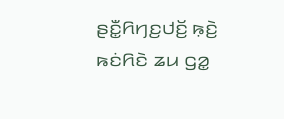ꤔꤢꤪ꤭ꤖꤚꤢ꤬ꤓꤢꤩ꤬ ꤒ꤫ꤢꤧ꤬ ꤒꤢꤦꤖꤢꤧ ꤘꤣ ꤞꤤ꤭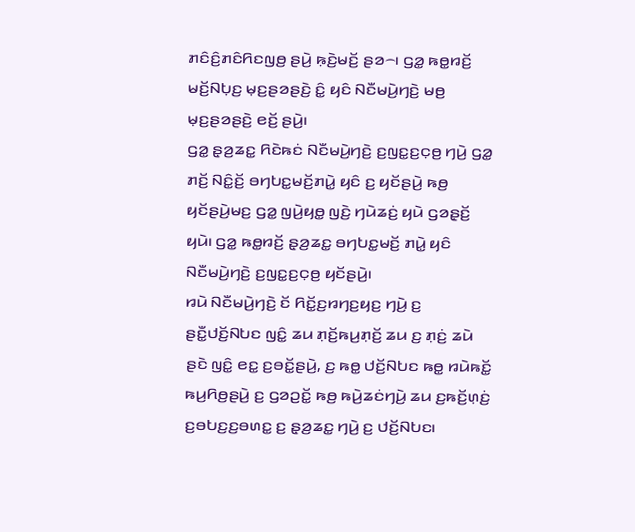ꤊꤢꤨꤢꤨ꤬ꤊꤢꤨꤖꤢꤜꤥ꤬ ꤔꤣꤧ꤬ ꤒ꤫ꤢꤧ꤬ꤗꤢꤩ꤬ ꤔꤤ꤮꤯ ꤞꤤ꤭ ꤒꤥ꤭ꤙꤢꤩ꤬ ꤗꤢꤩ꤬ꤡꤝ꤫ꤢ꤬ ꤗ꤫ꤢ꤬ꤔꤤꤔꤢꤧ꤬ ꤢꤨ꤭ ꤟꤢꤨ ꤡꤢꤪꤗꤣꤧ꤬ꤚꤢꤧ꤬ ꤗꤥ꤬ ꤗ꤫ꤢ꤬ꤔꤤꤔꤢꤧ꤬ ꤕꤢꤩ꤬ ꤔꤣꤧ꤬꤯
ꤞꤤ꤭ ꤔ꤫ꤤ꤬ꤘꤢ꤭ ꤖꤢꤧꤒꤢꤦ ꤡꤢꤪꤗꤣꤧ꤬ꤚꤢꤧ꤬ ꤢ꤬ꤜꤢ꤭ꤢ꤬ꤍ꤫ꤥ꤬ ꤚꤣꤧ꤬ ꤞꤤ꤭ ꤊꤢꤩ꤬ ꤡꤢꤨ꤭ꤢꤩ꤬ ꤋꤚꤝꤢ꤭ꤗꤢꤩ꤬ꤊꤣꤧ꤭ ꤟꤢꤨ ꤢ꤬ ꤟꤢꤩꤔꤣꤧ꤬ ꤒꤥ꤬ ꤟꤢꤩꤔꤣꤧ꤬ꤗꤢ꤬ ꤞꤤ꤭ ꤜꤣꤧ꤬ꤟꤥ꤭ ꤜꤢꤧ꤬ ꤚꤣꤧꤘꤢꤦ꤬ ꤟꤣꤧ ꤞꤤꤔ꤫ꤢꤩ꤬ ꤟꤣꤧ꤯ ꤞꤤ꤭ ꤒꤥ꤭ꤙꤢꤩ꤬ ꤔ꤫ꤤ꤬ꤘꤢ꤭ ꤋꤚꤝꤢ꤭ꤗꤢꤩ꤬ ꤊꤣꤧ꤭ ꤟꤢꤨ ꤡꤢꤪꤗꤣꤧ꤬ꤚꤢꤧ꤬ ꤢ꤬ꤜꤢ꤭ꤢ꤬ꤍ꤫ꤥ꤬ ꤟꤢꤩꤔꤣꤧ꤬꤯
ꤙꤣꤧ ꤡꤢꤪꤗꤣꤧ꤬ꤚꤢꤧ꤬ ꤢꤩ ꤖꤢꤩ꤭ꤢ꤬ꤙꤚꤢ꤬ꤟꤢ꤬ ꤚꤣꤧ꤬ ꤢ꤬ ꤔꤢꤪ꤭ꤓꤢꤩ꤬ꤡꤝꤢ ꤜꤢꤨ꤭ ꤘꤣ ꤊ꤫ꤢꤩ꤬ꤒꤣ꤬ꤊ꤫ꤢꤩ꤬ ꤘꤣ ꤢ꤬ ꤊ꤫ꤢꤦ꤬ ꤘꤣꤧ ꤔꤢꤧ ꤜꤢꤨ꤭ ꤕꤢ꤭ ꤢ꤬ꤋꤢꤩ꤭ꤔꤣꤧ꤬, ꤢ꤬ ꤒꤥ꤭ ꤓꤢꤩ꤬ꤡꤝꤢ ꤒꤥ꤭ ꤙꤣꤧꤒꤢꤩ꤭ ꤒꤣ꤬ꤖꤥ꤬ꤔꤣꤧ꤬ ꤢ꤬ ꤞꤤꤑꤢꤩ꤭ ꤒꤥ꤬ ꤒꤣꤧ꤬ꤘꤢꤦꤚꤣꤧ꤬ ꤘꤣ ꤢ꤬ꤒꤢꤩ꤬ꤛ꤫ꤢꤦ꤬ ꤢ꤬ꤋꤝꤢ꤬ꤢ꤬ꤋꤛꤢ꤭ ꤢ꤬ ꤔ꤫ꤤ꤬ꤘꤢ꤭ ꤚꤣꤧ꤬ ꤢ꤬ ꤓꤢꤩ꤬ꤡꤝꤢ꤯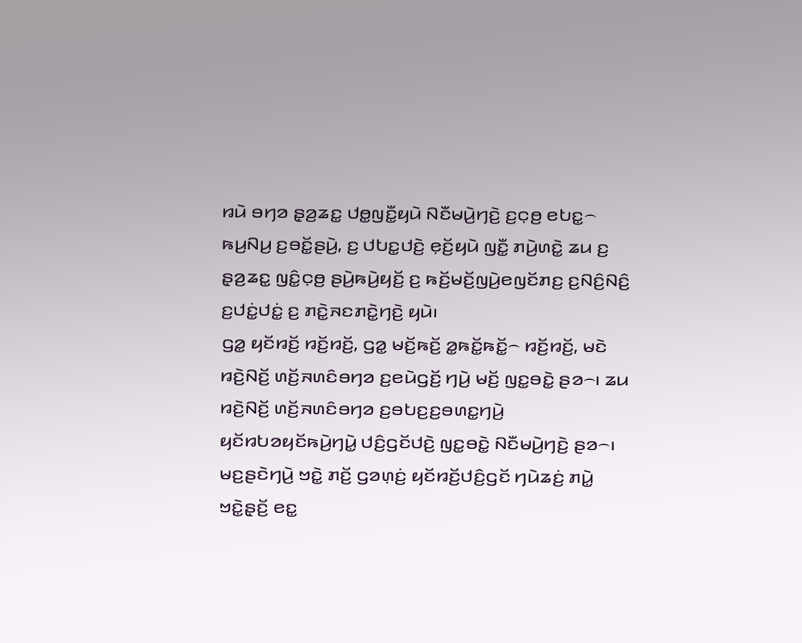ꤙꤣꤧ ꤋꤚꤤ ꤔ꤫ꤤ꤬ꤘꤢ꤭ ꤓꤥ꤭ꤜꤢꤪ꤭ꤟꤣꤧ ꤡꤢꤪꤗꤣꤧ꤬ꤚꤢꤧ꤬ ꤢ꤬ꤍ꤫ꤥ꤬ ꤕꤝꤢ꤭꤮ ꤒꤣ꤬ꤡꤣ꤬ ꤢ꤬ꤋꤢꤩ꤭ꤔꤣꤧ꤬, ꤢ꤬ ꤓꤝꤢ꤭ꤓꤢꤧ꤬ ꤕ꤫ꤢꤩ꤬ꤟꤣꤧ ꤜꤢꤪ꤭ ꤊꤣꤧ꤬ꤛꤢꤧ꤭ ꤘꤣ ꤢ꤬ ꤔ꤫ꤤ꤬ꤘꤢ꤭ ꤜꤢꤨ꤭ꤍ꤫ꤥ꤬ ꤔꤣꤧ꤬ꤒꤣꤧ꤬ꤟꤢꤩ꤬ ꤢ꤬ ꤒꤢꤩ꤬ꤗꤢꤩ꤬ꤜꤣꤧ꤬ꤕꤜꤢꤩꤊꤢ꤬ ꤢ꤬ꤡꤢꤨ꤬ꤡꤢꤨ꤬ ꤢ꤬ꤓꤢꤦ꤭ꤓꤢꤦ꤭ ꤢ꤬ ꤊꤢꤧ꤭ꤏꤢꤊꤢꤧ꤭ꤚꤢꤧ꤬ ꤟꤣꤧ꤯
ꤞꤤ꤭ ꤟꤢꤩꤙꤢꤩ꤬ ꤙꤢꤩ꤬ꤙꤢꤩ꤬, ꤞꤤ꤭ ꤗꤢꤩ꤬ꤒꤢꤩ꤬ ꤤ꤭ꤒꤢꤩ꤭ꤒꤢꤩ꤭꤮ ꤙꤢꤩ꤬ꤙꤢꤩ꤬, ꤗꤢꤧ ꤙꤢꤧ꤬ꤡꤢꤩ꤬ ꤛꤢꤩ꤬ꤏꤛꤢꤨꤋꤚꤤ ꤢ꤬ꤕꤣꤧꤞꤢꤩ꤬ ꤚꤣꤧ꤬ ꤗꤢꤩ꤬ ꤜꤢ꤭ꤋꤢꤧ꤭ ꤔꤤ꤮꤯ ꤘꤣ ꤙꤢꤧ꤬ꤡꤢꤩ꤬ ꤛꤢꤩ꤬ꤏꤛꤢꤨꤋꤚꤤ ꤢ꤬ꤋꤝꤢ꤬ꤢ꤬ꤋꤛꤢ꤭ꤚꤣꤧ꤬ ꤟꤢꤩꤙꤝꤤꤟꤢꤩꤒꤣꤧ꤬ꤚꤣꤧ꤭ ꤓꤢꤨ꤬ꤞꤢꤩꤓꤢꤧ꤬ ꤜꤢ꤭ꤋꤢꤧ꤭ ꤡꤢꤪꤗꤣꤧ꤬ꤚꤢꤧ꤬ ꤔꤤ꤮꤯
ꤗꤢ꤬ꤔꤢꤧꤚꤣꤧ꤬ ꤠꤢꤧ꤭ ꤊꤢꤩ꤬ ꤞꤤꤛ꤫ꤢꤦ꤬ ꤟꤢꤩꤙꤢꤩ꤬ꤓꤢꤨ꤬ꤞꤢꤩ ꤚꤣꤧꤘꤢꤦ꤬ ꤊꤣꤧ꤭ ꤠꤢꤧ꤭ꤔ꤫ꤢꤩ꤬ ꤕꤢ꤭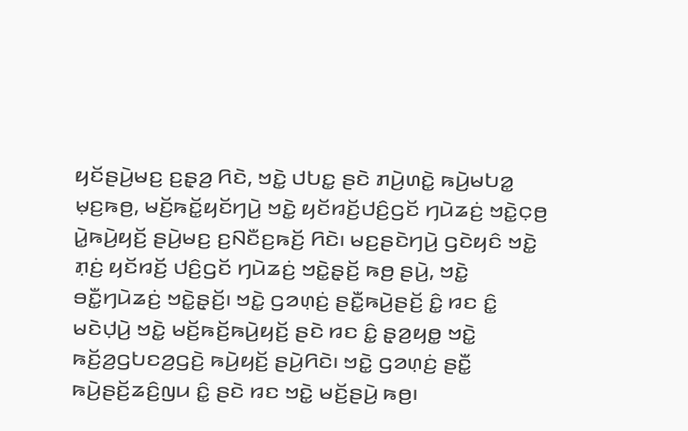ꤟꤢꤩꤔꤣꤧ꤬ꤗꤢ꤬ ꤢ꤬ꤔ꤫ꤤ꤬ ꤖꤢꤧ, ꤠꤢꤧ꤭ ꤓꤝꤢ꤭ ꤔꤢꤧ ꤊꤣꤧ꤬ꤛꤢꤧ꤭ ꤒꤣꤧ꤬ꤗꤝꤤ꤭ ꤗ꤫ꤢ꤬ꤒꤥ꤬, ꤗꤢꤩ꤬ꤒꤢꤩ꤭ꤟꤢꤩꤚꤣꤧ꤬ ꤠꤢꤧ꤭ ꤟꤢꤩꤙꤢꤩ꤬ꤓꤢꤨ꤬ꤞꤢꤩ ꤚꤣꤧꤘꤢꤦ꤬ ꤠꤢꤧ꤭ꤍ꤫ꤥ꤬ ꤣꤧ꤭ꤒꤣꤧ꤬ꤟꤢꤩ꤬ ꤔꤣꤧ꤬ꤗꤢ꤬ ꤢ꤬ꤡꤢꤪꤢ꤬ꤒꤢꤩ꤬ ꤖꤢꤧ꤯ ꤗꤢ꤬ꤔꤢꤧꤚꤣꤧ꤬ ꤞꤢꤧꤟꤢꤨ ꤠꤢꤧ꤭ ꤊ꤫ꤢꤦ꤬ ꤟꤢꤩꤙꤢꤩ꤬ ꤓꤢꤨ꤬ꤞꤢꤩ ꤚꤣꤧꤘꤢꤦ꤬ ꤠꤢꤧ꤭ꤔ꤫ꤢꤩ꤬ ꤒꤥ꤬ ꤔꤣꤧ꤬, ꤠꤢꤧ꤭ ꤋꤢꤪ꤭ꤚꤣꤧꤘꤢꤦ꤬ ꤠꤢꤧ꤭ꤔ꤫ꤢꤩ꤬꤯ ꤠꤢꤧ꤭ ꤞꤤꤛ꤫ꤢꤦ꤬ ꤔꤢꤪ꤭ꤒꤣꤧ꤬ꤔꤢꤩ꤬ ꤢꤨ꤭ ꤙꤢ ꤢꤨ꤭ ꤗꤢꤧꤓ꤫ꤣꤧ꤬ ꤠꤢꤧ꤭ ꤗꤢꤩ꤬ꤒꤢꤩ꤬ꤒꤣꤧ꤬ꤟꤢꤩ꤬ ꤔꤢꤧ ꤙꤢ ꤢꤨ꤭ ꤔ꤫ꤤ꤬ꤟꤥ꤭ ꤠꤢꤧ꤭ ꤒꤢꤩ꤬ꤤ꤬ꤞꤝꤢꤤ꤬ꤞꤢꤧ꤬ ꤒꤣꤧ꤬ꤟꤢꤩ꤬ ꤔꤣꤧ꤬ꤖꤢꤧ꤯ ꤠꤢꤧ꤭ ꤞꤤꤛ꤫ꤢꤦ꤬ ꤔꤢꤪ꤭ ꤒꤣꤧ꤬ꤔꤢꤩ꤬ꤘꤢꤨ꤬ꤜꤣ ꤢꤨ꤭ ꤔꤢꤧ ꤙꤢ ꤠꤢꤧ꤭ ꤗꤢꤩ꤬ꤔꤣꤧ꤬ ꤒꤥ꤬꤯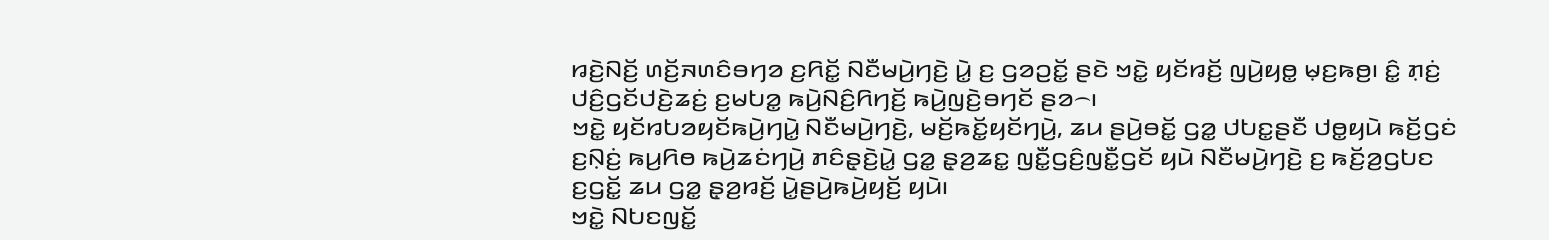ꤙꤢꤧ꤬ꤡꤢꤩ꤬ ꤛꤢꤩ꤬ꤏꤛꤢꤨꤋꤚꤤ ꤢ꤬ꤖꤢꤩ꤭ ꤡꤢꤪꤗꤣꤧ꤬ꤚꤢꤧ꤬ ꤣꤧ꤭ ꤢ꤬ ꤞꤤꤑꤢꤩ꤭ ꤔꤢꤧ ꤠꤢꤧ꤭ ꤟꤢꤩꤙꤢꤩ꤬ ꤜꤣꤧ꤬ꤟꤥ꤭ ꤗ꤫ꤢ꤬ꤒꤥ꤬꤯ ꤢꤨ꤭ ꤊ꤫ꤢꤦ꤬ ꤓꤢꤨ꤬ꤞꤢꤩꤓꤢꤧ꤬ꤘꤢꤦ꤬ ꤢ꤬ꤗꤝꤤ꤭ ꤒꤣꤧ꤬ꤡꤢꤨ꤬ꤖꤚꤢꤩ꤬ ꤒꤣꤧ꤬ꤜꤢꤧ꤬ꤋꤚꤢꤩ ꤔꤤ꤮꤯
ꤠꤢꤧ꤭ ꤟꤢꤩꤙꤝꤤꤟꤢꤩꤒꤣꤧ꤬ꤚꤣꤧ꤭ ꤡꤢꤪꤗꤣꤧ꤬ꤚꤢꤧ꤬, ꤗꤢꤩ꤬ꤒꤢꤩ꤭ꤟꤢꤩꤚꤣꤧ꤬, ꤘꤣ ꤔꤣꤧ꤬ꤋꤢꤩ꤭ ꤞꤤ꤭ ꤓꤝꤢ꤭ꤔꤢꤪ ꤓꤥ꤭ꤟꤣꤧ ꤒꤢꤩ꤬ꤞꤢꤦ ꤢ꤬ꤡ꤫ꤢꤦ꤬ ꤒꤣ꤬ꤖꤥ ꤒꤣꤧ꤬ꤘꤢꤦꤚꤣꤧ꤬ ꤊꤢꤨꤔ꤫ꤢꤧ꤬ꤣꤧ꤭ ꤞꤤ꤭ ꤔ꤫ꤤ꤬ꤘꤢ꤭ ꤜꤢꤪ꤭ꤞꤢꤨ꤬ꤜꤢꤪ꤭ꤞꤢꤩ ꤟꤣꤧ ꤡꤢꤪꤗꤣꤧ꤬ꤚꤢꤧ꤬ ꤢ꤬ ꤒꤢꤩ꤬ꤤ꤬ꤞꤝꤢ ꤢ꤬ꤞꤢꤩ꤭ ꤘꤣ ꤞꤤ꤭ ꤔ꤫ꤤ꤬ꤙꤢꤩ꤬ ꤣꤧ꤭ꤔꤣꤧ꤬ꤒꤣꤧ꤬ꤟꤢꤩ꤬ ꤟꤣꤧ꤯
ꤠꤢꤧ꤭ ꤡꤝꤢꤜꤢꤩ꤭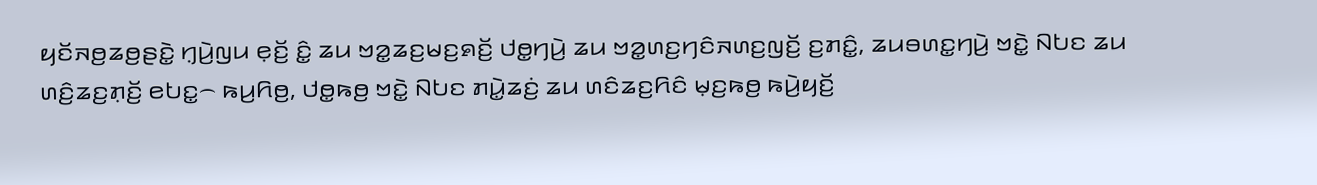ꤟꤢꤩꤏꤥ꤬ꤘꤥ꤬ꤔꤢꤧ꤭ ꤚ꤫ꤣꤧ꤬ꤜꤣ ꤕ꤫ꤢꤩ꤬ ꤢꤨ꤭ ꤘꤣ ꤠꤤ꤭ꤘꤢ꤬ꤗꤢ꤬ꤎꤢꤩ꤬ ꤓꤥ꤭ꤚꤣꤧ꤬ ꤘꤣ ꤠꤤ꤭ꤛꤢ꤬ꤚꤢꤨꤏꤛꤢ꤬ꤜꤢꤩ꤬ ꤢ꤬ꤊꤢꤨ꤭, ꤘꤣꤋꤛꤢ꤭ꤚꤣꤧ꤬ ꤠꤢꤧ꤭ ꤡꤝꤢ ꤘꤣ ꤛꤢꤨ꤬ꤘꤢ꤬ꤊ꤫ꤢꤩ꤬ ꤕꤝꤢ꤭꤮ ꤒꤣ꤬ꤖꤥ꤬, ꤓꤥ꤭ꤒꤥ꤬ ꤠꤢꤧ꤭ ꤡꤝꤢ ꤊꤣꤧ꤭ꤘꤢꤦ꤬ ꤘꤣ ꤛꤢꤨꤘꤢ꤬ꤖꤢꤨ ꤗ꤫ꤢ꤬ꤒꤥ꤬ ꤒꤣꤧ꤬ꤟꤢꤩ꤬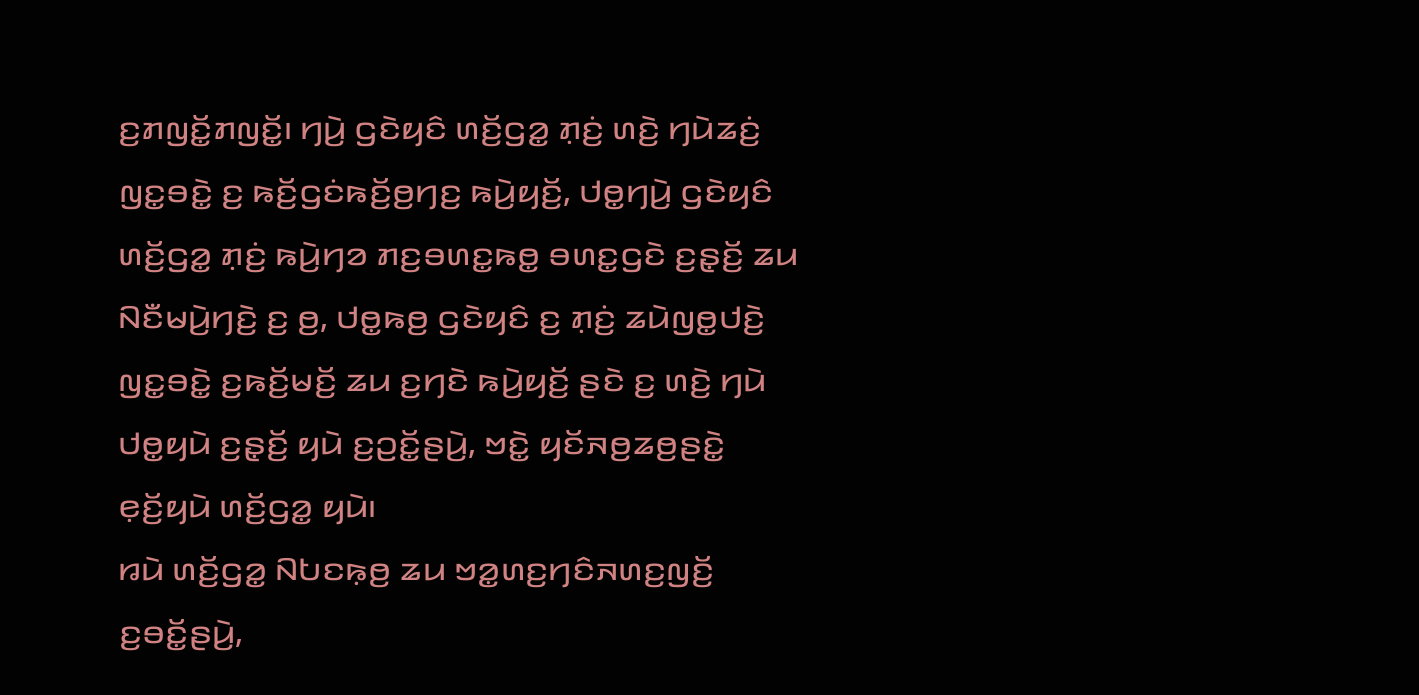ꤢ꤬ꤊꤜꤢꤩ꤭ꤊꤜꤢꤩ꤭꤯ ꤚꤣꤧ꤬ ꤞꤢꤧꤟꤢꤨ ꤛꤢꤩ꤬ꤞꤤ꤭ ꤊ꤫ꤢꤦ꤬ ꤛꤢꤧ꤬ ꤚꤣꤧꤘꤢꤦ꤬ ꤜꤢ꤭ꤋꤢꤧ꤭ ꤢ꤬ ꤒꤢꤩ꤬ꤞꤢꤦꤒꤢꤩ꤬ꤥ꤬ꤚꤢ꤬ ꤒꤣꤧ꤬ꤟꤢꤩ꤬, ꤓꤥ꤭ꤚꤣꤧ꤬ ꤞꤢꤧꤟꤢꤨ ꤛꤢꤩ꤬ꤞꤤ꤭ ꤊ꤫ꤢꤦ꤬ ꤒꤣꤧ꤬ꤚꤤ ꤊꤢ꤬ꤋꤛꤢ꤭ꤒꤥ꤭ ꤋꤛꤢ꤭ꤞꤢꤧ ꤢ꤬ꤔ꤫ꤢꤩ꤬ ꤘꤣ ꤡꤢꤪꤗꤣꤧ꤬ꤚꤢꤧ꤬ ꤢ꤬ ꤥ꤬, ꤓꤥ꤭ꤒꤥ꤬ ꤞꤢꤧꤟꤢꤨ ꤢ꤬ ꤊ꤫ꤢꤦ꤬ ꤘꤣꤧꤜꤥ꤭ꤓꤢꤧ꤬ ꤜꤢ꤭ꤋꤢꤧ꤭ ꤢ꤬ꤒꤢꤩ꤬ꤗꤢꤩ꤬ ꤘꤣ ꤢ꤬ꤚꤢꤧ ꤒꤣꤧ꤬ꤟꤢꤩ꤬ ꤔꤢꤧ ꤢ꤬ ꤛꤢꤧ꤬ ꤚꤣꤧ ꤓꤥ꤭ꤟꤣꤧ ꤢ꤬ꤔ꤫ꤢꤩ꤬ ꤟꤣꤧ ꤢ꤬ꤑꤢꤩ꤭ꤔꤣꤧ꤬, ꤠꤢꤧ꤭ ꤟꤢꤩꤏꤥ꤬ꤘꤥ꤬ꤔꤢꤧ꤭ ꤕ꤫ꤢꤩ꤬ꤟꤣꤧ ꤛꤢꤩ꤬ꤞꤤ꤭ ꤟꤣꤧ꤯
ꤙꤣꤧ ꤛꤢꤩ꤬ꤞꤤ꤭ ꤡꤝꤢꤒ꤫ꤥ꤬ ꤘꤣ ꤠꤤ꤭ꤛꤢ꤬ꤚꤢꤨꤏꤛꤢ꤬ꤜꤢꤩ꤬ ꤢ꤬ꤋꤢꤩ꤭ꤔꤣꤧ꤬,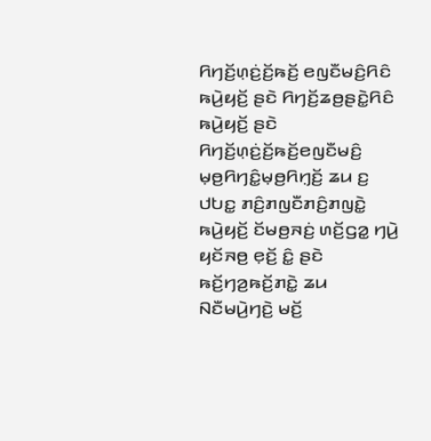ꤖꤚꤢꤩ꤬ꤛ꤫ꤢꤦ꤬ꤢꤩ꤬ꤒꤢꤩ꤬ ꤕꤜꤢꤪꤗꤢꤨ꤬ꤖꤢꤨ ꤒꤣꤧ꤬ꤟꤢꤩ꤬ ꤔꤢꤧ ꤖꤚꤢꤩ꤬ꤘꤥ꤬ꤔꤢꤧ꤭ꤖꤢꤨ ꤒꤣꤧ꤬ꤟꤢꤩ꤬ ꤔꤢꤧ ꤖꤚꤢꤩ꤬ꤛ꤫ꤢꤦ꤬ꤢꤩ꤬ꤒꤢꤩ꤬ꤕꤜꤢꤪꤗꤢꤨ꤬ ꤗ꤫ꤥ꤬ꤖꤚꤢꤨ꤭ꤗ꤫ꤥ꤬ꤖꤚ꤫ꤢꤩ꤬ ꤘꤣ ꤢ꤬ ꤓꤝꤢ꤭ ꤊꤢꤨ꤬ꤊꤜꤢꤪꤊꤢꤨ꤬ꤊꤜꤢꤧ꤭ ꤒꤣꤧ꤬ꤟꤢꤩ꤬ ꤢꤩꤗꤥ꤬ꤏꤢꤦ꤬ ꤛꤢꤩ꤬ꤞꤤ꤭ ꤚꤣꤧ꤬ ꤟꤢꤩꤏꤥ꤬ ꤕ꤫ꤢꤩ꤬ ꤢꤨ꤭ ꤔꤢꤧ ꤒꤢꤩ꤬ꤚꤤ꤬ꤒꤢꤩ꤬ꤊꤢꤧ꤭ ꤘꤣ ꤡꤢꤪꤗꤣꤧ꤬ꤚꤢꤧ꤬ ꤗꤢꤩ꤬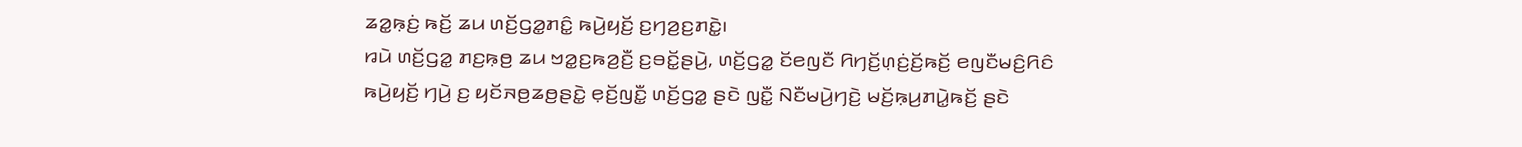ꤘꤤ꤭ꤒ꤫ꤢꤦ꤬ ꤒꤢꤩ꤬ ꤘꤣ ꤛꤢꤩ꤬ꤞꤤ꤭ꤊꤢꤨ꤭ ꤒꤣꤧ꤬ꤟꤢꤩ꤬ ꤢ꤬ꤚꤤ꤬ꤢ꤬ꤊꤢꤧ꤭꤯
ꤙꤣꤧ ꤛꤢꤩ꤬ꤞꤤ꤭ ꤊꤢ꤬ꤒ꤫ꤥ꤬ ꤘꤣ ꤠꤤ꤭ꤢ꤬ꤒꤤ꤬ꤢꤪ꤬ ꤢ꤬ꤋꤢꤩ꤭ꤔꤣꤧ꤬, ꤛꤢꤩ꤬ꤞꤤ꤭ ꤢꤩꤕꤜꤢꤪ ꤖꤚꤢꤩ꤬ꤛ꤫ꤢꤦ꤬ꤢꤩ꤬ꤒꤢꤩ꤬ ꤕꤜꤢꤪꤗꤢꤨ꤬ꤖꤢꤨ ꤒꤣꤧ꤬ꤟꤢꤩ꤬ ꤚꤣꤧ꤬ ꤢ꤬ ꤟꤢꤩꤏꤥ꤬ꤘꤥ꤬ꤔꤢꤧ꤭ ꤕ꤫ꤢꤩ꤬ꤜꤢꤪ꤭ ꤛꤢꤩ꤬ꤞꤤ꤭ ꤔꤢꤧ ꤜꤢꤪ꤭ ꤡꤢꤪꤗꤣꤧ꤬ꤚꤢꤧ꤬ ꤗꤢꤩ꤬ꤒ꤫ꤣ꤬ꤊꤣꤧ꤭ꤒꤢꤩ꤬ ꤔꤢꤧ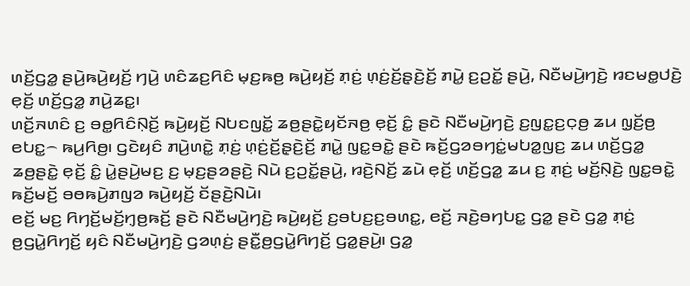ꤛꤢꤩ꤬ꤞꤤ꤭ ꤔꤣꤧ꤬ꤒꤣꤧ꤬ꤟꤢꤩ꤬ ꤚꤣꤧ꤬ ꤛꤢꤨꤘꤢ꤬ꤖꤢꤨ ꤗ꤫ꤢ꤬ꤒꤥ꤬ ꤒꤣꤧ꤬ꤟꤢꤩ꤬ ꤊ꤫ꤢꤦ꤬ ꤛ꤫ꤢꤦ꤬ꤢꤩ꤬ꤔ꤫ꤢꤧ꤬ꤢꤩ꤬ ꤊꤣꤧ꤭ ꤢ꤬ꤑꤢꤩ꤭ ꤔꤣꤧ꤬, ꤡꤢꤪꤗꤣꤧ꤬ꤚꤢꤧ꤬ ꤙꤢꤗꤥ꤭ꤓꤢꤧ꤬ ꤕ꤫ꤢꤩ꤬ ꤛꤢꤩ꤬ꤞꤤ꤭ ꤊꤣꤧ꤬ꤘꤢ꤭꤯
ꤛꤢꤩ꤬ꤏꤛꤢꤨ ꤢ꤬ ꤋꤥ꤭ꤖꤢꤨꤡ꤫ꤢꤩ꤬ ꤒꤣꤧ꤬ꤟꤢꤩ꤬ ꤡꤝꤢꤜꤢꤩ꤭ ꤘꤥ꤬ꤔꤢꤧ꤭ꤟꤢꤩꤏꤥ꤬ ꤕ꤫ꤢꤩ꤬ ꤢꤨ꤭ ꤔꤢꤧ ꤡꤢꤪꤗꤣꤧ꤬ꤚꤢꤧ꤬ ꤢ꤬ꤜꤢ꤭ꤢ꤬ꤍ꤫ꤥ꤬ ꤘꤣ ꤜ꤫ꤢꤩ꤬ꤥ꤬ ꤕꤝꤢ꤭꤮ ꤒꤣ꤬ꤖꤥ꤬꤯ ꤞꤢꤧꤟꤢꤨ ꤊꤣꤧ꤬ꤛꤢꤧ꤭ ꤊ꤫ꤢꤦ꤬ ꤛ꤫ꤢꤦ꤬ꤢꤩ꤬ꤔ꤫ꤢꤧ꤬ꤢꤩ꤬ ꤊꤣꤧ꤭ ꤜꤢ꤭ꤋꤢꤧ꤭ ꤔꤢꤧ ꤒꤢꤩ꤬ꤞꤤꤋꤚꤢꤦ꤭ꤗꤝꤤ꤭ꤜꤢ꤬ ꤘꤣ ꤛꤢꤩ꤬ꤞꤤ꤭ ꤘꤥ꤬ꤔꤢꤧ꤭ ꤕ꤫ꤢꤩ꤬ ꤢꤨ꤭ ꤣꤧ꤭ꤔꤣꤧ꤬ꤗꤢ꤬ ꤢ꤬ ꤗ꤫ꤢ꤬ꤔꤤꤔꤢꤧ꤬ ꤡꤣꤧ ꤢ꤬ꤑꤢꤩ꤭ꤔꤣꤧ꤬, ꤙꤢꤧ꤬ꤡꤢꤩ꤬ ꤘꤣꤧ ꤕ꤫ꤢꤩ꤬ ꤛꤢꤩ꤬ꤞꤤ꤭ ꤘꤣ ꤢ꤬ ꤊ꤫ꤢꤦ꤬ ꤗꤢꤩ꤬ꤡ꤫ꤢꤧ꤬ ꤜꤢ꤭ꤋꤢꤧ꤭ ꤒꤢꤩ꤬ꤗꤢꤩ꤬ ꤋꤥꤒꤣꤧ꤬ꤊꤜꤤ ꤒꤣꤧ꤬ꤟꤢꤩ꤬ ꤢꤩꤔꤢꤧ꤬ꤡꤣꤧ꤯
ꤕꤢꤩ꤬ ꤗꤢ꤬ ꤖꤚꤢꤩ꤬ꤗꤢꤩ꤬ꤚ꤫ꤥ꤬ꤒꤢꤩ꤬ ꤔꤢꤧ ꤡꤢꤪꤗꤣꤧ꤬ꤚꤢꤧ꤬ ꤒꤣꤧ꤬ꤟꤢꤩ꤬ ꤢ꤬ꤋꤝꤢ꤬ꤢ꤬ꤋꤛꤢ꤭, ꤕꤢꤩ꤬ ꤏꤢꤧ꤬ꤋꤚꤝꤢ꤭ ꤞꤤ꤭ ꤔꤢꤧ ꤞꤤ꤭ ꤊ꤫ꤢꤦ꤬ ꤥ꤬ꤞꤣꤧ꤭ꤖꤚꤢꤩ꤬ ꤟꤢꤨ ꤡꤢꤪꤗꤣꤧ꤬ꤚꤢꤧ꤬ ꤞꤤꤛ꤫ꤢꤦ꤬ ꤔꤢꤪ꤭ꤥ꤬ꤞꤣꤧ꤭ꤖꤚꤢꤩ꤬ ꤞꤤ꤭ꤔꤣꤧ꤬꤯ ꤞꤤ꤭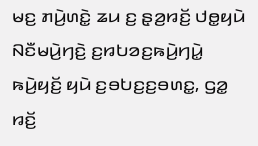ꤗꤢ꤬ ꤊꤣꤧ꤬ꤛꤢꤧ꤭ ꤘꤣ ꤢ꤬ ꤔ꤫ꤤ꤬ꤙꤢꤩ꤬ ꤓꤥ꤭ꤟꤣꤧ ꤡꤢꤪꤗꤣꤧ꤬ꤚꤢꤧ꤬ ꤢ꤬ꤙꤝꤤꤢ꤬ꤒꤣꤧ꤬ꤚꤣꤧ꤭ ꤒꤣꤧ꤬ꤟꤢꤩ꤬ ꤟꤣꤧ ꤢ꤬ꤋꤝꤢ꤬ꤢ꤬ꤋꤛꤢ꤭, ꤞꤤ꤭ ꤙꤢꤩ꤬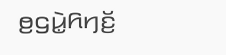ꤥ꤬ꤞꤣꤧ꤭ꤖꤚꤢꤩ꤬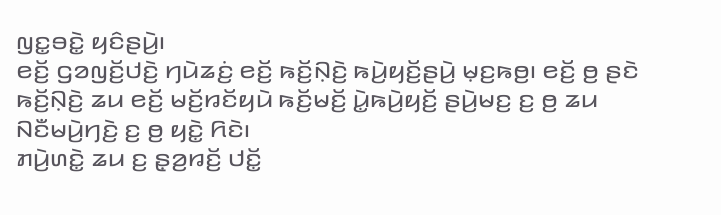ꤜꤢ꤭ꤋꤢꤧ꤭ ꤟꤢꤨꤔꤣꤧ꤬꤯
ꤕꤢꤩ꤬ ꤞꤤꤜꤢꤩ꤬ꤓꤢꤧ꤬ ꤚꤣꤧꤘꤢꤦ꤬ ꤕꤢꤩ꤬ ꤒꤢꤩ꤬ꤡ꤫ꤢꤧ꤬ ꤒꤣꤧ꤬ꤟꤢꤩ꤬ꤔꤣꤧ꤬ ꤗ꤫ꤢ꤬ꤒꤥ꤬꤯ ꤕꤢꤩ꤬ ꤥ꤬ ꤔꤢꤧ ꤒꤢꤩ꤬ꤡ꤫ꤢꤧ꤬ ꤘꤣ ꤕꤢꤩ꤬ ꤗꤢꤩ꤬ꤙꤢꤩꤟꤣꤧ ꤒꤢꤩ꤬ꤗꤢꤩ꤬ ꤣꤧ꤭ꤒꤣꤧ꤬ꤟꤢꤩ꤬ ꤔꤣꤧ꤬ꤗꤢ꤬ ꤢ꤬ ꤥ꤬ ꤘꤣ ꤡꤢꤪꤗꤣꤧ꤬ꤚꤢꤧ꤬ ꤢ꤬ ꤥ꤬ ꤟꤢꤧ꤭ ꤖꤢꤧ꤯
ꤊꤣꤧ꤬ꤛꤢꤧ꤭ ꤘꤣ ꤢ꤬ ꤔ꤫ꤤ꤬ꤙꤢꤩ꤬ ꤓꤢꤩ꤭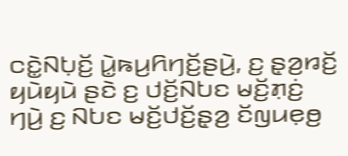ꤍꤢꤧ꤭ꤡꤝ꤫ꤢꤩ꤬ ꤣꤧ꤭ꤒꤣ꤬ꤖꤚꤢꤩ꤬ꤔꤣꤧ꤬, ꤢ꤬ ꤔ꤫ꤤ꤬ꤙꤢꤩ꤬ ꤟꤣꤧꤟꤣꤧ ꤔꤢꤧ ꤢ꤬ ꤓꤢꤩ꤬ꤡꤝꤢ ꤗꤢꤩ꤬ꤊ꤫ꤢꤦ꤬ ꤚꤣꤧ꤬ ꤢ꤬ ꤡꤝꤢ ꤗꤢꤩ꤬ꤓꤢꤩ꤬ꤔ꤫ꤤ꤬ ꤢꤩꤜꤣꤕ꤫ꤥ꤬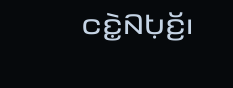ꤍꤢꤧ꤭ꤡꤝ꤫ꤢꤩ꤬꤯